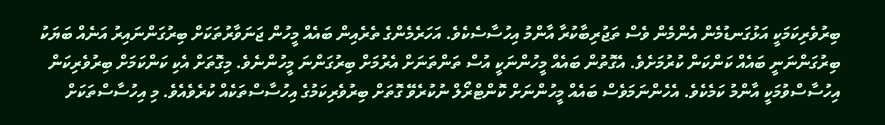ބިރުވެރިކަމަކީ އަޅުގަނޑުމެން އެންމެން ވެސް ތަޖުރިބާކުރާ އާންމު އިހުސާސެކެވެ. އަހަރެމެންގެ ތެރެއިން ބައެއް މީހުން ޖަނަވާރުތަކަށް ބިރުގަންނައިރު އަނެއް ބަޔަކު ބިރުގަންނަނީ ބައެއް ކަންކަން ކުރުމަށެވެ. އެގޮތުން ބައެއް މީހުންނަކީ އުސް ތަންތަނަށް އެރުމަށް ބިރުގަންނަ މީހުންނެވެ. މިގޮތަށް އެކި ކަންކަމަށް ބިރުވެރިކަން އިހުސާސްވުމަކީ އާންމު ކަމެކެވެ. އެހެންނަމަވެސް ބައެއް މީހުންނަށް ކޮންޓްރޯލް ނުކުރެވޭ ގޮތަށް ބިރުވެރިކަމުގެ އިހުސާސްތަކެއް ކުރެވެއެވެ. މި އިހުސާސްތަކަށް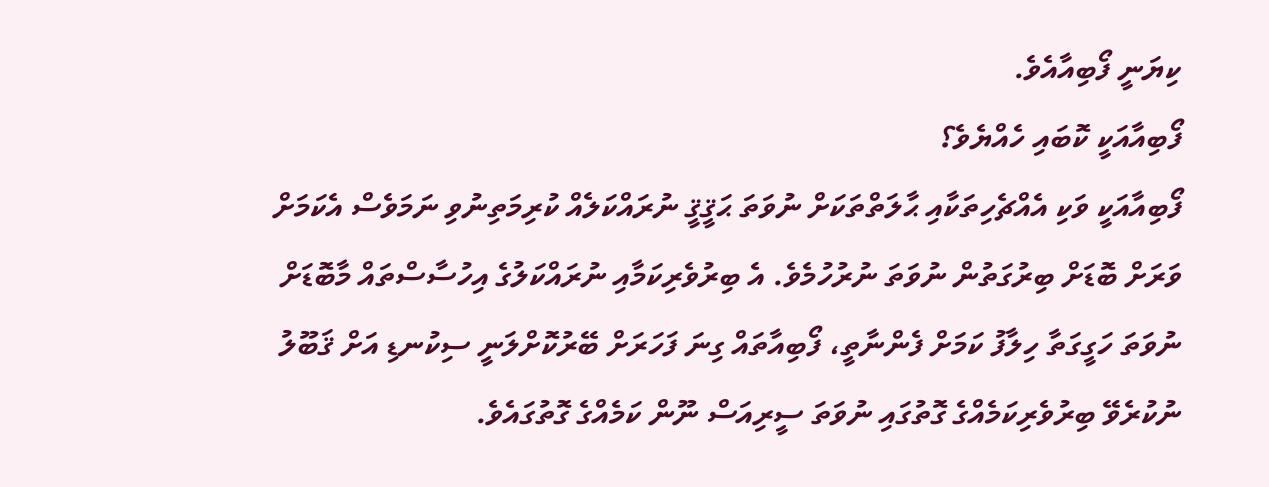ކިޔަނީ ފޯބިއާއެވެ.
ފޯބިއާއަކީ ކޮބައި ހެއްޔެވެ؟
ފޯބިއާއަކީ ވަކި އެއްޗެހިތަކާއި ޙާލަތްތަކަށް ނުވަތަ ޙަޤީޤީ ނުރައްކަލެއް ކުރިމަތިނުވި ނަމަވެސް އެކަމަށް ވަރަށް ބޮޑަށް ބިރުގަތުން ނުވަތަ ނުރުހުމެވެ. އެ ބިރުވެރިކަމާއި ނުރައްކަލުގެ އިހުސާސްތައް މާބޮޑަށް ނުވަތަ ހަގީގަތާ ހިލާފު ކަމަށް ފެންނާތީ، ފޯބިއާތައް ގިނަ ފަހަރަށް ބޭރުކޮށްލަނީ ސިކުނޑި އަށް ޤަބޫލު ނުކުރެވޭ ބިރުވެރިކަމެއްގެ ގޮތުގައި ނުވަތަ ސީރިއަސް ނޫން ކަމެއްގެ ގޮތުގައެވެ.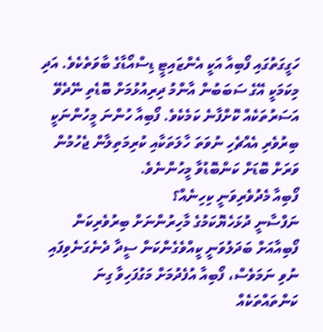ހަގީގަތުގައި ފޯބިއާ އަކީ އެންޒައިޓީ ޑިސްއޯޑާގެ ބާވަތެކެވެ. އަދި މިކަމަކީ އޭގެ ސަބަބުން އާންމު ދިރިއުޅުމަށް ބޮޑެތި ނޭދެވޭ އަސަރުތަކެއް ކޮށްފާނެ ކަމެކެވެ. ފޯބިއާ ހުންނަ މީހުންނަކީ ބިރުވެރި އެއްޗެހި ނުވަތަ ހާލަތަކާއި ކުރިމަތިލާން ޖެހުމުން ވަރަށް ބޮޑަށް ކަންބޮޑުވާ މީހުންނެވެ.
ފޯބިއާ މެދުވެރިވަނީ ކިހިނެއް؟
ނަފްސާނީ ދުޅަހެޔޮކަމުގެ މާހިރުންނަށް ބިރުވެރިކަން ފޯބިއާއަށް ބަދަލުވަނީ ކީއްވެގެންކަން ސީދާ ދެނެގަނެވިފައި ނުވި ނަމަވެސް، ފޯބިއާ އުފެދުމަށް މަގުފަހިވާ ގިނަ ކަންތައްތަކެއް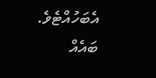އެބަހުއްޓެވެ. ބައެއް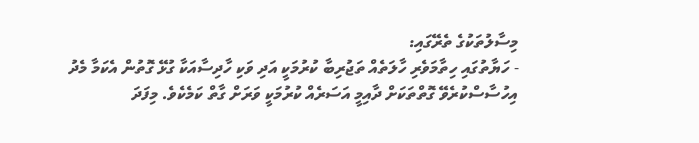މިސާލުތަކުގެ ތެރޭގައި:
- ހަޔާތުގައި ހިތާމަވެރި ހާލަތެއް ތަޖުރިބާ ކުރުމަކީ އަދި ވަކި ހާދިސާއަކާ ގުޅޭ ގޮތުން އެކަމާ މެދު އިހުސާސްކުރެވޭ ގޮތްތަކަށް ދާއިމީ އަސަރެއް ކުރުމަކީ ވަރަށް ގާތް ކަމެކެވެ. މިފަދަ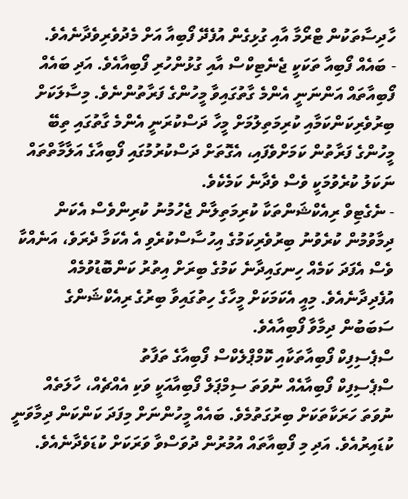ހާދިސާތަކުން ޓްރޯމާ އާއި ގުޅިގެން އުފެދޭ ފޯބިއާ އަށް މެދުވެރިވެދާނެއެވެ.
- ބައެއް ފޯބިއާ ތަކަކީ ޖެނެޓިކްސް އާއި ގުޅުންހުރި ފޯބިއާއެވެ. އަދި ބައެއް ފޯބިއާތައް އަންނަނީ އެންމެ ގާތުގައިވާ މީހުންގެ ފަރާތުންނެވެ. މިސާލަކަށް ބިރުވެރިކަންކަމާއި ކުރިމަތިލުމަށް މީހާ ދަސްކުރަނީ އެންމެ ގާތުގައި ތިބޭ މީހުންގެ ފަރާތުން ކަމަށްވެފައި، އެގޮތަށް ދަސްކުރުމުގައި ފޯބިއާގެ އަލާމާތްތައް ނަކަލު ކުރެވުމަކީ ވެސް ވެދާނެ ކަމެކެވެ.
- ނެގެޓިވް ރިއެކްޝަންތަކާ ކުރިމަތިލާން ޖެހުމުނު ކުރިންވެސް އެކަން ދިމާވުމުން ކުރެވުނު ބިރުވެރިކަމުގެ އިހުސާސްކުރެވި އެ އެކަމާ ދެރަވެ، އަނެއްކާ ވެސް އެފަދަ ކަމެއް ހިނގައިދާނެ ކަމުގެ ބިރަށް އިތުރު ކަންބޮޑުވުމެއް އުފެދިދާނެއެވެ. މިއީ އެކަމަކަށް މީހާގެ ހިތުގައިވާ ބިރުގެ ރިއެކްޝަންގެ ސަބަބުން ދިމާވާ ފޯބިއާއެވެ.
ސްޕެސިފިކް ފޯބިއާތަކާއި ކޮމްޕްލެކްސް ފޯބިއާގެ ތަފާތު
ސްޕެސިފިކް ފޯބިއާއެއް ނުވަތަ ސިމްޕަލް ފޯބިއާއަކީ ވަކި އެއްޗެއް، ހާލަތެއް ނުވަތަ ހަރަކާތަކަށް ބިރުގަތުމެވެ. ބައެއް މީހުންނަށް މިފަދަ ކަންކަން ދިމާވަނީ ކުޑައިރުއެވެ. އަދި މި ފޯބިއާތައް އުމުރުން ދުވަސްވާ ވަރަކަށް ކުޑަވެދާނެއެވެ.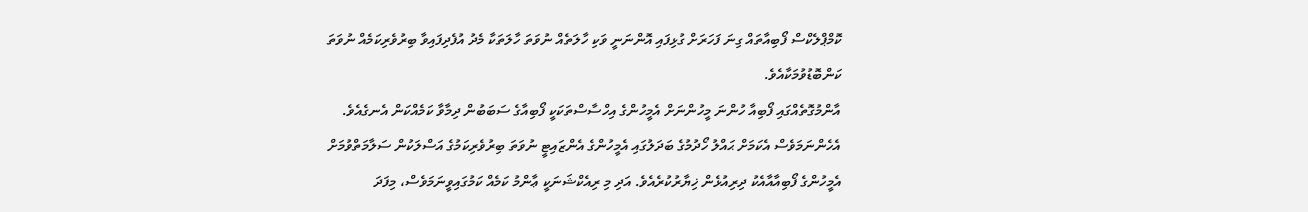ކޮމްޕްލެކްސް ފޯބިއާތައް ގިނަ ފަހަރަށް ގުޅިފައި އޮންނަނީ ވަކި ހާލަތެއް ނުވަތަ ހާލަތަކާ މެދު އުފެދިފައިވާ ބިރުވެރިކަމެއް ނުވަތަ ކަންބޮޑުވުމަކާއެވެ.
އާންމުގޮތެއްގައި ފޯބިއާ ހުންނަ މީހުންނަށް އެމީހުންގެ އިހްސާސްތަކަކީ ފޯބިއާގެ ސަބަބުން ދިމާވާ ކަމެއްކަން އެނގެއެވެ. އެހެންނަމަވެސް އެކަމަށް ޙައްލު ހޯދުމުގެ ބަދަލުގައި އެމީހުންގެ އެންޒައިޓީ ނުވަތަ ބިރުވެރިކަމުގެ އަސްލަކުން ސަލާމަތްވުމަށް އެމީހުންގެ ފޯބިއާއާއެކު ދިރިއުޅެން ޚިޔާރުކުރެއެވެ. އަދި މި ރިއެކްޝަނަކީ ޢާންމު ކަމެއް ކަމުގައިވީނަމަވެސް، މިފަދަ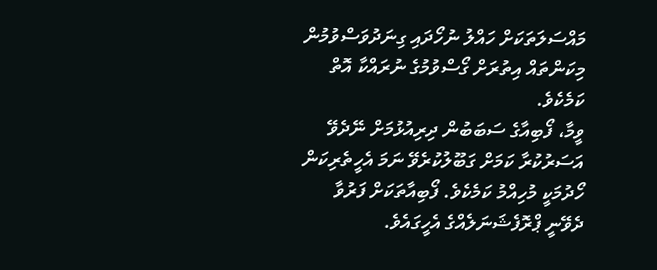މައްސަލަތަކަށް ހައްލު ނުހޯދައި ގިނަދުވަސްވުމުން މިކަންތައް އިތުރަށް ގޯސްވުމުގެ ނުރައްކާ އޮތް ކަމެކެވެ.
ވީމާ، ފޯބިއާގެ ސަބަބުން ދިރިއުޅުމަށް ނޭދެވޭ އަސަރުކުރާ ކަމަށް ގަބޫލުކުރެވޭ ނަމަ އެހީތެރިކަން ހޯދުމަކީ މުހިއްމު ކަމެކެވެ. ފޯބިއާތަކަށް ފަރުވާ ދެވޭނީ ޕްރޮފެޝަނަލެއްގެ އެހީގައެވެ.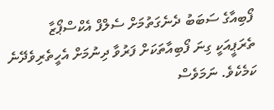ފޯބިއާގެ ސަބަބު ދެނެގަތުމަށް ސެލްފް އެކްސްޕޯޒާ ތެރަޕީއަކީ ގިނަ ފޯބިއާތަކަށް ފަރުވާ ދިނުމަށް އެހީތެރިވެދޭނެ ކަމެކެވެ. ނަމަވެސް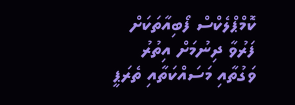ކޮމްޕްލެކްސް ފޯބިއާތަކަށް ފަރުވާ ދިނުމަށް އިތުރު ވަގުތާއި މަސައްކަތާއި ތެރަޕީ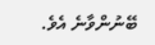ބޭނުންވާނެ އެވެ.